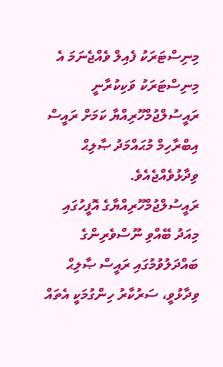މިނިސްޓަރަކު ފެއިލް ވެއްޖެނަމަ އެ މިނިސްޓަރަކު ވަކިކުރާނީ ރައީސުލްޖުމްހޫރިއްޔާ ކަމަށް ރައީސް އިބްރާހިމް މުޙައްމަދު ޞާލިޙް ވިދާޅުވެއްޖެއެވެ.
ރައީސުލްޖުމްހޫރިއްޔާގެ އޮފީހުގައި މިއަދު ބޭއްވި ނޫސްވެރިންގެ ބައްދަލުވުމުގައި ރައީސް ޞާލިޙް ވިދާޅުވީ، ސަރުކާރު ހިންގުމަކީ އެތައް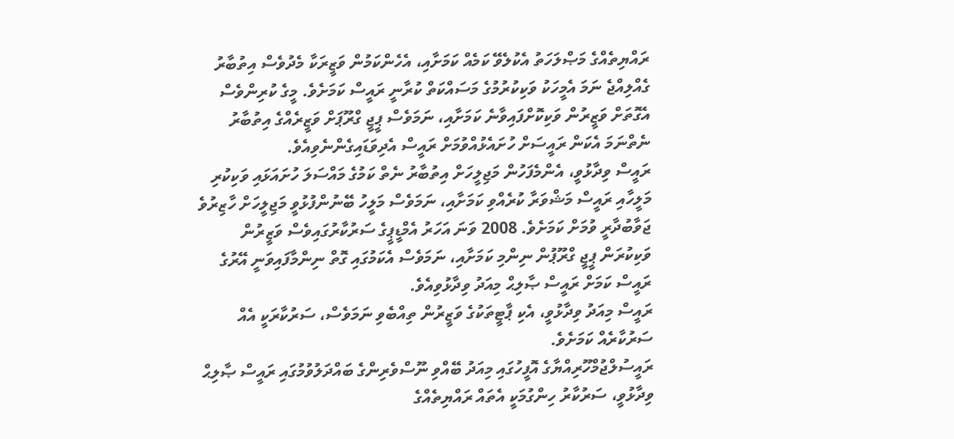ރައްޔިތެއްގެ މަޞްލަހަތު އެކުލެވޭ ކަމެއް ކަމަށާއި، އެހެންކަމުން ވަޒީރަކާ މެދުވެސް އިތުބާރު ގެއްލިއްޖެ ނަމަ އެމީހަކު ވަކިކުރުމުގެ މަސައްކަތް ކުރާނީ ރައީސް ކަމަށެވެ. މީގެ ކުރިންވެސް އެގޮތަށް ވަޒީރުން ވަކިކޮށްފައިވާނެ ކަމަށާއި، ނަމަވެސް ޕީޖީ ގްރޫޕަށް ވަޒީރެއްގެ އިތުބާރު ނެތްނަމަ އެކަން ރައީސަށް ހުށައެޅުއްވުމަށް ރައީސް އެދިވަޑައިގެންނެވިއެވެ.
ރައީސް ވިދާޅުވީ، އެންމެފަހުން މަޖިލީހަށް އިތުބާރު ނެތް ކަމުގެ މައްސަލަ ހުށައަޅައި ވަކިކުރި މަލީހާއި ރައީސް މަޝްވަރާ ކުރެއްވި ކަމަށާއި، ނަމަވެސް މަލީހު ބޭނުންފުޅުވީ މަޖިލީހަށް ހާޒިރުވެ ޖަވާބުދާރީ ވުމަށް ކަމަށެވެ. 2008 ވަނަ އަހަރު އެމްޑީޕީގެ ސަރުކާރުގައިވެސް ވަޒީރުން ވަކިކުރަން ޕީޖީ ގްރޫޕުން ނިންމި ކަމަށާއި، ނަމަވެސް އެކަމުގައި ގޮތް ނިންމާފައިވަނީ އޭރުގެ ރައީސް ކަމަށް ރައީސް ޞާލިޙް މިއަދު ވިދާޅުވިއެވެ.
ރައީސް މިއަދު ވިދާޅުވީ، އެކި ޕާޓީތަކުގެ ވަޒީރުން ތިއްބެވި ނަމަވެސް، ސަރުކާރަކީ އެއް ސަރުކާރެއް ކަމަށެވެ.
ރައީސުލްޖުމްހޫރިއްޔާގެ އޮފީހުގައި މިއަދު ބޭއްވި ނޫސްވެރިންގެ ބައްދަލުވުމުގައި ރައީސް ޞާލިޙް ވިދާޅުވީ، ސަރުކާރު ހިންގުމަކީ އެތައް ރައްޔިތެއްގެ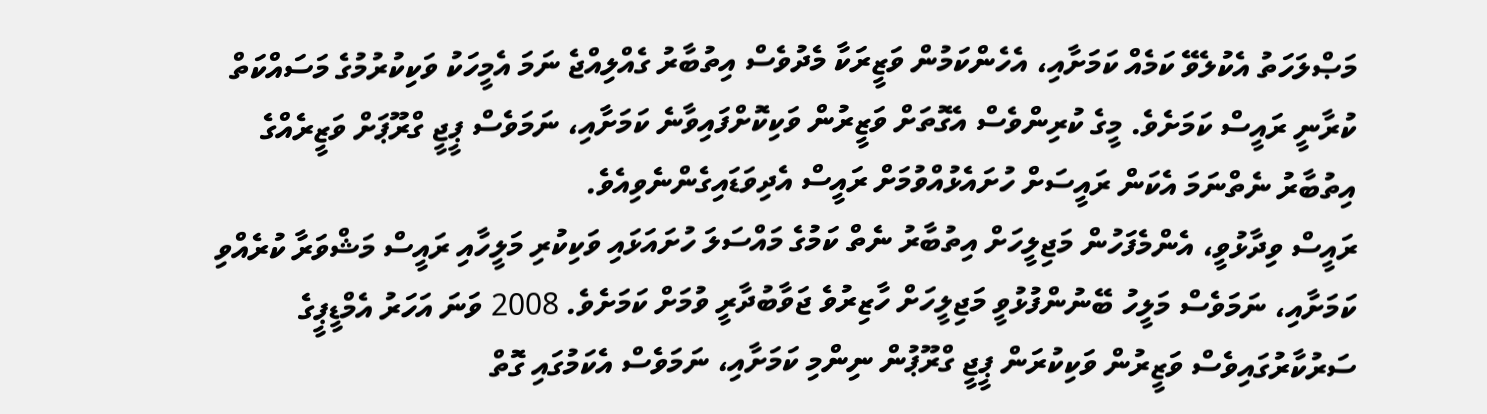މަޞްލަހަތު އެކުލެވޭ ކަމެއް ކަމަށާއި، އެހެންކަމުން ވަޒީރަކާ މެދުވެސް އިތުބާރު ގެއްލިއްޖެ ނަމަ އެމީހަކު ވަކިކުރުމުގެ މަސައްކަތް ކުރާނީ ރައީސް ކަމަށެވެ. މީގެ ކުރިންވެސް އެގޮތަށް ވަޒީރުން ވަކިކޮށްފައިވާނެ ކަމަށާއި، ނަމަވެސް ޕީޖީ ގްރޫޕަށް ވަޒީރެއްގެ އިތުބާރު ނެތްނަމަ އެކަން ރައީސަށް ހުށައެޅުއްވުމަށް ރައީސް އެދިވަޑައިގެންނެވިއެވެ.
ރައީސް ވިދާޅުވީ، އެންމެފަހުން މަޖިލީހަށް އިތުބާރު ނެތް ކަމުގެ މައްސަލަ ހުށައަޅައި ވަކިކުރި މަލީހާއި ރައީސް މަޝްވަރާ ކުރެއްވި ކަމަށާއި، ނަމަވެސް މަލީހު ބޭނުންފުޅުވީ މަޖިލީހަށް ހާޒިރުވެ ޖަވާބުދާރީ ވުމަށް ކަމަށެވެ. 2008 ވަނަ އަހަރު އެމްޑީޕީގެ ސަރުކާރުގައިވެސް ވަޒީރުން ވަކިކުރަން ޕީޖީ ގްރޫޕުން ނިންމި ކަމަށާއި، ނަމަވެސް އެކަމުގައި ގޮތް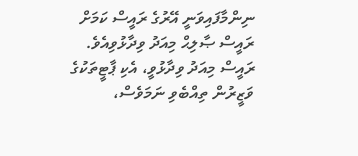ނިންމާފައިވަނީ އޭރުގެ ރައީސް ކަމަށް ރައީސް ޞާލިޙް މިއަދު ވިދާޅުވިއެވެ.
ރައީސް މިއަދު ވިދާޅުވީ، އެކި ޕާޓީތަކުގެ ވަޒީރުން ތިއްބެވި ނަމަވެސް،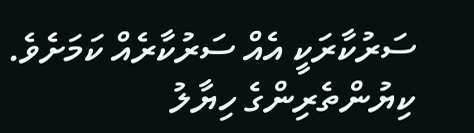ސަރުކާރަކީ އެއް ސަރުކާރެއް ކަމަށެވެ.
ކިޔުންތެރިންގެ ހިޔާލު